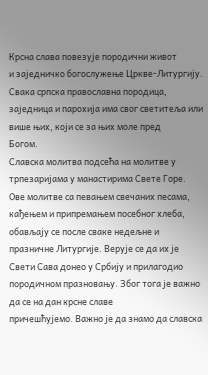Крсна слава повезује породични живот
и заједничко богослужење Цркве-Литургију. Свака српска православна породица,
заједница и парохија има свог светитеља или више њих, који се за њих моле пред
Богом.
Славска молитва подсећа на молитве у
трпезаријама у манастирима Свете Горе. Ове молитве са певањем свечаних песама,
кађењем и припремањем посебног хлеба, обављају се после сваке недељне и
празничне Литургије. Верује се да их је Свети Сава донео у Србију и прилагодио
породичном празновању. Због тога је важно да се на дан крсне славе
причешћујемо. Важно је да знамо да славска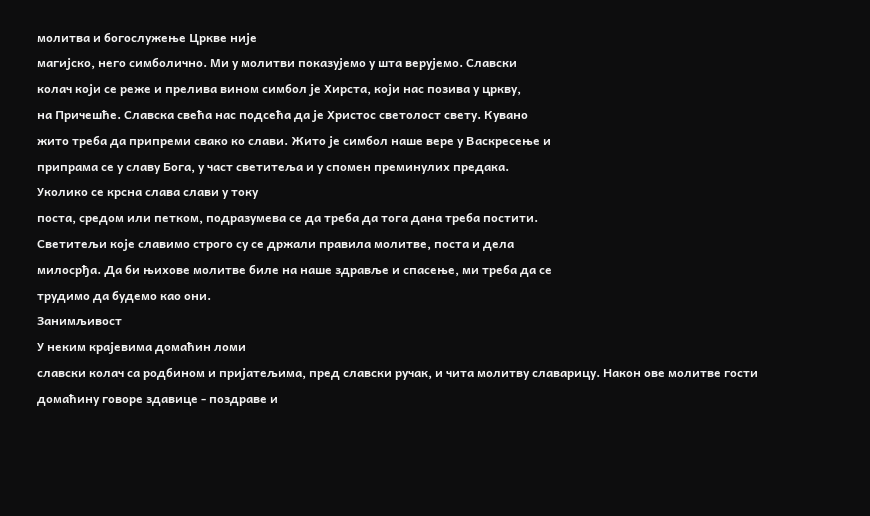молитва и богослужење Цркве није
магијско, него симболично. Ми у молитви показујемо у шта верујемо. Славски
колач који се реже и прелива вином симбол је Хирста, који нас позива у цркву,
на Причешће. Славска свећа нас подсећа да је Христос светолост свету. Кувано
жито треба да припреми свако ко слави. Жито је симбол наше вере у Васкресење и
припрама се у славу Бога, у част светитеља и у спомен преминулих предака.
Уколико се крсна слава слави у току
поста, средом или петком, подразумева се да треба да тога дана треба постити.
Светитељи које славимо строго су се држали правила молитве, поста и дела
милосрђа. Да би њихове молитве биле на наше здравље и спасење, ми треба да се
трудимо да будемо као они.
Занимљивост
У неким крајевима домаћин ломи
славски колач са родбином и пријатељима, пред славски ручак, и чита молитву славарицу. Након ове молитве гости
домаћину говоре здавице - поздраве и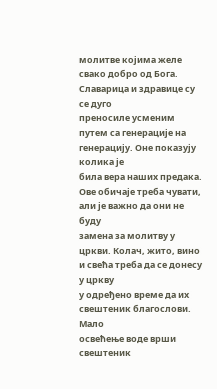молитве којима желе свако добро од Бога. Славарица и здравице су се дуго
преносиле усменим путем са генерације на генерацију. Оне показују колика је
била вера наших предака. Ове обичаје треба чувати, али је важно да они не буду
замена за молитву у цркви. Колач, жито, вино и свећа треба да се донесу у цркву
у одређено време да их свештеник благослови.
Мало
освећење воде врши свештеник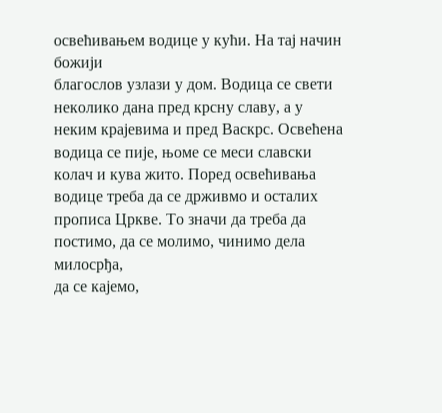освећивањем водице у кући. На тај начин божији
благослов узлази у дом. Водица се свети неколико дана пред крсну славу, а у
неким крајевима и пред Васкрс. Освећена водица се пије, њоме се меси славски
колач и кува жито. Поред освећивања водице треба да се држивмо и осталих
прописа Цркве. То значи да треба да постимо, да се молимо, чинимо дела милосрђа,
да се кајемо,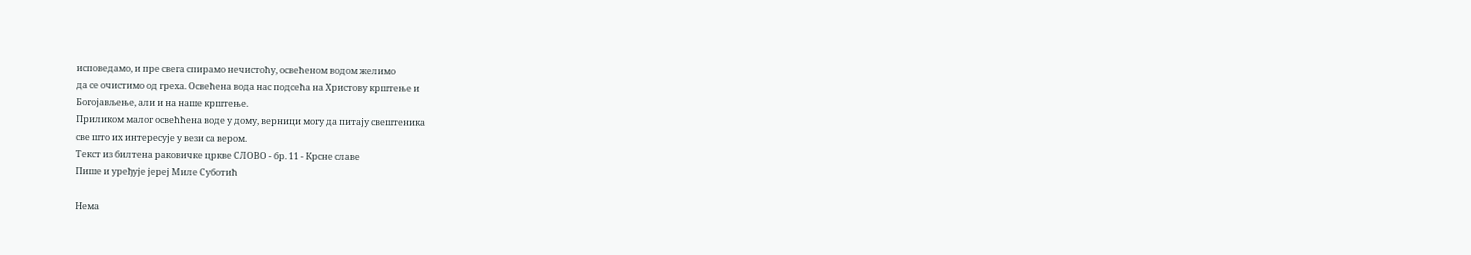исповедамо, и пре свега спирамо нечистоћу, освећеном водом желимо
да се очистимо од греха. Освећена вода нас подсећа на Христову крштење и
Богојављење, али и на наше крштење.
Приликом малог освећћена воде у дому, верници могу да питају свештеника
све што их интересује у вези са вером.
Текст из билтена раковичке цркве СЛОВО - бр. 11 - Крсне славе
Пише и уређује јереј Миле Суботић

Нема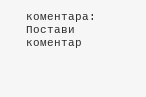коментара:
Постави коментар